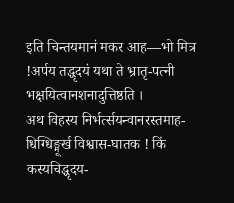इति चिन्तयमानं मकर आह—भो मित्र !अर्पय तद्धृदयं यथा ते भ्रातृ-पत्नी भक्षयित्वानशनादुत्तिष्ठति ।
अथ विहस्य निर्भर्त्सयन्वानरस्तमाह-धिग्धिङ्मूर्ख विश्वास-घातक ! किं कस्यचिद्धृदय-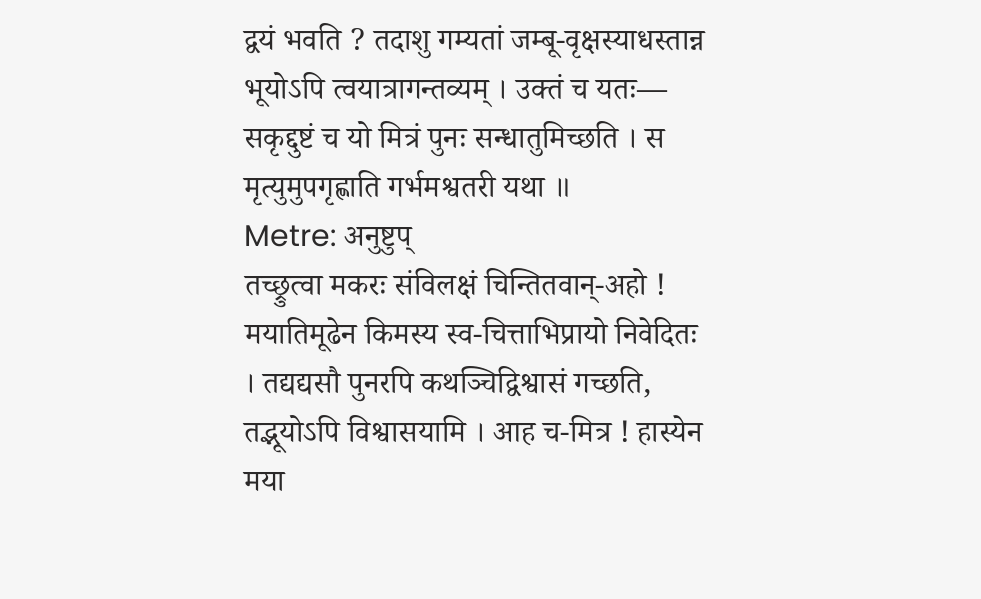द्वयं भवति ? तदाशु गम्यतां जम्बू-वृक्षस्याधस्तान्न भूयोऽपि त्वयात्रागन्तव्यम् । उक्तं च यतः—
सकृद्दुष्टं च यो मित्रं पुनः सन्धातुमिच्छति । स मृत्युमुपगृह्णाति गर्भमश्वतरी यथा ॥
Metre: अनुष्टुप्
तच्छ्रुत्वा मकरः संविलक्षं चिन्तितवान्-अहो ! मयातिमूढेन किमस्य स्व-चित्ताभिप्रायो निवेदितः । तद्यद्यसौ पुनरपि कथञ्चिद्विश्वासं गच्छति, तद्भूयोऽपि विश्वासयामि । आह च-मित्र ! हास्येन मया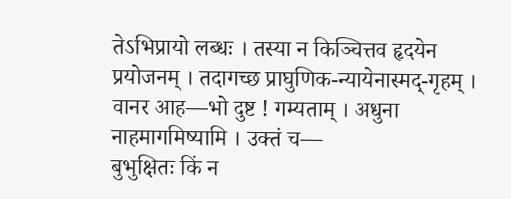तेऽभिप्रायो लब्धः । तस्या न किञ्चित्तव हृदयेन प्रयोजनम् । तदागच्छ प्राघुणिक-न्यायेनास्मद्-गृहम् ।
वानर आह—भो दुष्ट ! गम्यताम् । अधुना नाहमागमिष्यामि । उक्तं च—
बुभुक्षितः किं न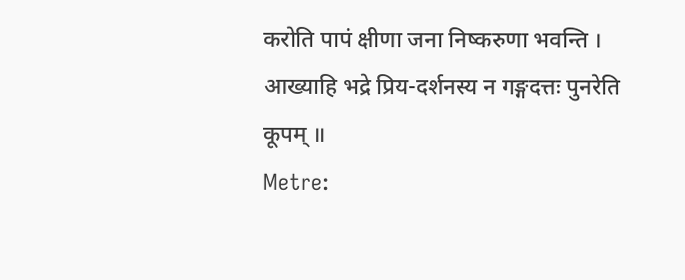करोति पापं क्षीणा जना निष्करुणा भवन्ति । आख्याहि भद्रे प्रिय-दर्शनस्य न गङ्गदत्तः पुनरेति कूपम् ॥
Metre: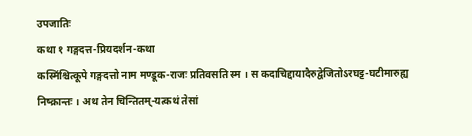उपजातिः
कथा १ गङ्गदत्त-प्रियदर्शन-कथा
कस्मिंश्चित्कूपे गङ्गदत्तो नाम मण्डूक-राजः प्रतिवसति स्म । स कदाचिद्दायादैरुद्वेजितोऽरघट्ट-घटीमारुह्य निष्क्रान्तः । अथ तेन चिन्तितम्-यत्कथं तेसां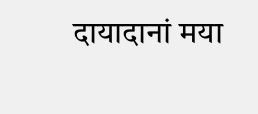दायादानां मया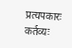प्रत्यपकारः कर्तव्यः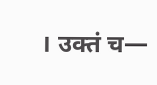। उक्तं च—